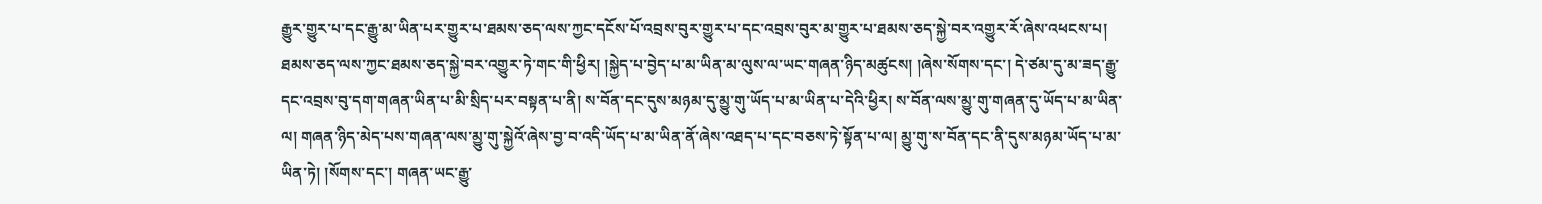རྒྱུར་གྱུར་པ་དང་རྒྱུ་མ་ཡིན་པར་གྱུར་པ་ཐམས་ཅད་ལས་ཀྱང་དངོས་པོ་འབྲས་བུར་གྱུར་པ་དང་འབྲས་བུར་མ་གྱུར་པ་ཐམས་ཅད་སྐྱེ་བར་འགྱུར་རོ་ཞེས་འཕངས་པ། ཐམས་ཅད་ལས་ཀྱང་ཐམས་ཅད་སྐྱེ་བར་འགྱུར་ཏེ་གང་གི་ཕྱིར། །སྐྱེད་པ་བྱེད་པ་མ་ཡིན་མ་ལུས་ལ་ཡང་གཞན་ཉིད་མཚུངས། །ཞེས་སོགས་དང་། དེ་ཙམ་དུ་མ་ཟད་རྒྱུ་དང་འབྲས་བུ་དག་གཞན་ཡིན་པ་མི་སྲིད་པར་བསྟན་པ་ནི། ས་བོན་དང་དུས་མཉམ་དུ་མྱུ་གུ་ཡོད་པ་མ་ཡིན་པ་དེའི་ཕྱིར། ས་བོན་ལས་མྱུ་གུ་གཞན་དུ་ཡོད་པ་མ་ཡིན་ལ། གཞན་ཉིད་མེད་པས་གཞན་ལས་མྱུ་གུ་སྐྱེའོ་ཞེས་བྱ་བ་འདི་ཡོད་པ་མ་ཡིན་ནོ་ཞེས་འཐད་པ་དང་བཅས་ཏེ་སྟོན་པ་ལ། མྱུ་གུ་ས་བོན་དང་ནི་དུས་མཉམ་ཡོད་པ་མ་ཡིན་ཏེ། །སོགས་དང་། གཞན་ཡང་རྒྱུ་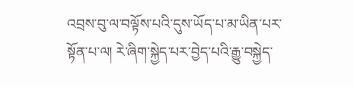འབྲས་བུ་ལ་བལྟོས་པའི་དུས་ཡོད་པ་མ་ཡིན་པར་སྟོན་པ་ལ། རེ་ཞིག་སྐྱེད་པར་བྱེད་པའི་རྒྱུ་བསྐྱེད་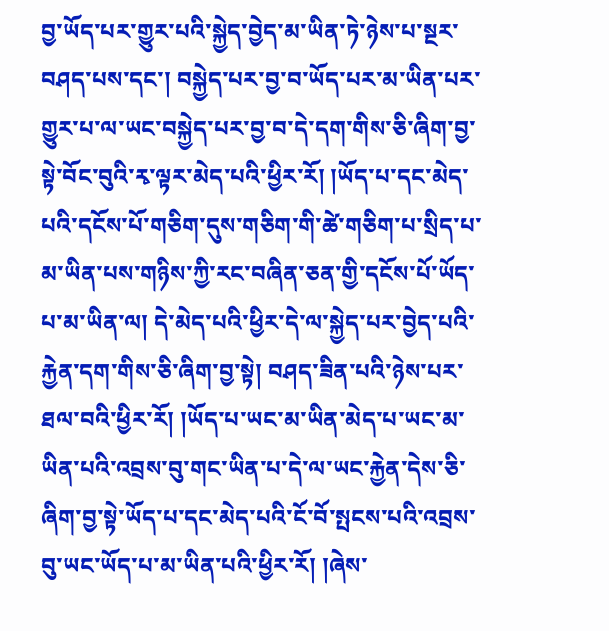བྱ་ཡོད་པར་གྱུར་པའི་སྐྱེད་བྱེད་མ་ཡིན་ཏེ་ཉེས་པ་སྔར་བཤད་པས་དང་། བསྐྱེད་པར་བྱ་བ་ཡོད་པར་མ་ཡིན་པར་གྱུར་པ་ལ་ཡང་བསྐྱེད་པར་བྱ་བ་དེ་དག་གིས་ཅི་ཞིག་བྱ་སྟེ་བོང་བུའི་རྭ་ལྟར་མེད་པའི་ཕྱིར་རོ། །ཡོད་པ་དང་མེད་པའི་དངོས་པོ་གཅིག་དུས་གཅིག་གི་ཚེ་གཅིག་པ་སྲིད་པ་མ་ཡིན་པས་གཉིས་ཀྱི་རང་བཞིན་ཅན་གྱི་དངོས་པོ་ཡོད་པ་མ་ཡིན་ལ། དེ་མེད་པའི་ཕྱིར་དེ་ལ་སྐྱེད་པར་བྱེད་པའི་རྐྱེན་དག་གིས་ཅི་ཞིག་བྱ་སྟེ། བཤད་ཟིན་པའི་ཉེས་པར་ཐལ་བའི་ཕྱིར་རོ། །ཡོད་པ་ཡང་མ་ཡིན་མེད་པ་ཡང་མ་ཡིན་པའི་འབྲས་བུ་གང་ཡིན་པ་དེ་ལ་ཡང་རྐྱེན་དེས་ཅི་ཞིག་བྱ་སྟེ་ཡོད་པ་དང་མེད་པའི་ངོ་བོ་སྤངས་པའི་འབྲས་བུ་ཡང་ཡོད་པ་མ་ཡིན་པའི་ཕྱིར་རོ། །ཞེས་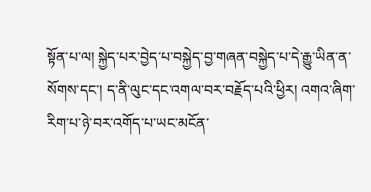སྟོན་པ་ལ། སྐྱེད་པར་བྱེད་པ་བསྐྱེད་བྱ་གཞན་བསྐྱེད་པ་དེ་རྒྱུ་ཡིན་ན་སོགས་དང་། ད་ནི་ལུང་དང་འགལ་བར་བརྗོད་པའི་ཕྱིར། འགའ་ཞིག་རིག་པ་ཉེ་བར་འགོད་པ་ཡང་མངོན་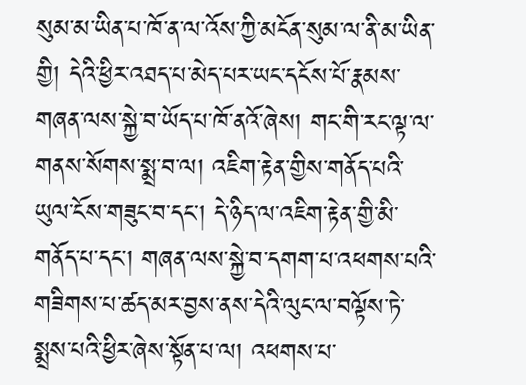སུམ་མ་ཡིན་པ་ཁོ་ན་ལ་འོས་ཀྱི་མངོན་སུམ་ལ་ནི་མ་ཡིན་གྱི། དེའི་ཕྱིར་འཐད་པ་མེད་པར་ཡང་དངོས་པོ་རྣམས་གཞན་ལས་སྐྱེ་བ་ཡོད་པ་ཁོ་ནའོ་ཞེས། གང་གི་རང་ལྟ་ལ་གནས་སོགས་སྨྲ་བ་ལ། འཇིག་རྟེན་གྱིས་གནོད་པའི་ཡུལ་ངོས་གཟུང་བ་དང་། དེ་ཉིད་ལ་འཇིག་རྟེན་གྱི་མི་གནོད་པ་དང་། གཞན་ལས་སྐྱེ་བ་དགག་པ་འཕགས་པའི་གཟིགས་པ་ཚད་མར་བྱས་ནས་དེའི་ལུང་ལ་བལྟོས་ཏེ་སྨྲས་པའི་ཕྱིར་ཞེས་སྟོན་པ་ལ། འཕགས་པ་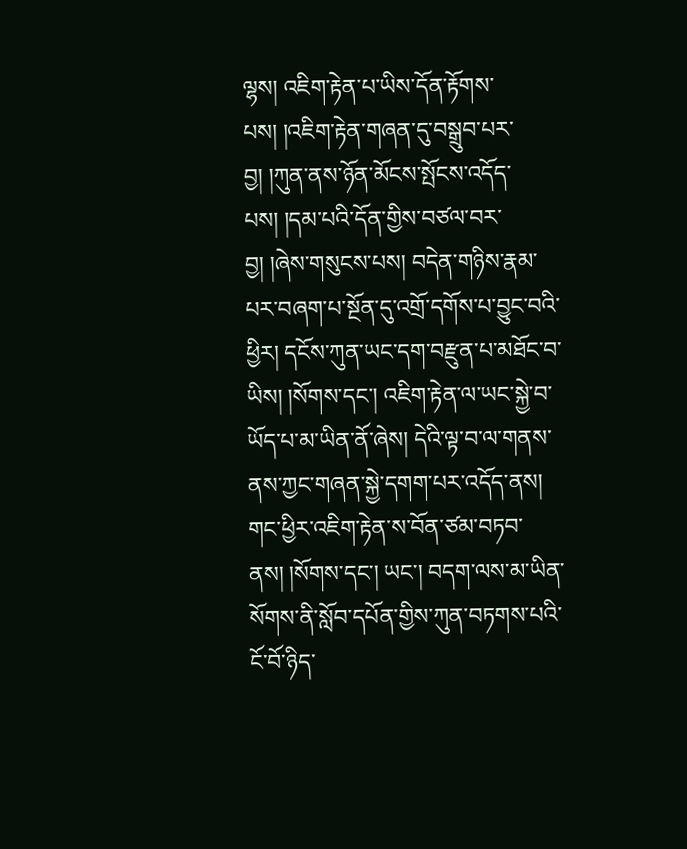ལྷས། འཇིག་རྟེན་པ་ཡིས་དོན་རྟོགས་པས། །འཇིག་རྟེན་གཞན་དུ་བསྒྲུབ་པར་བྱ། །ཀུན་ནས་ཉོན་མོངས་སྤོངས་འདོད་པས། །དམ་པའི་དོན་གྱིས་བཙལ་བར་བྱ། །ཞེས་གསུངས་པས། བདེན་གཉིས་རྣམ་པར་བཞག་པ་སྔོན་དུ་འགྲོ་དགོས་པ་བྱུང་བའི་ཕྱིར། དངོས་ཀུན་ཡང་དག་བརྫུན་པ་མཐོང་བ་ཡིས། །སོགས་དང་། འཇིག་རྟེན་ལ་ཡང་སྐྱེ་བ་ཡོད་པ་མ་ཡིན་ནོ་ཞེས། དེའི་ལྟ་བ་ལ་གནས་ནས་ཀྱང་གཞན་སྐྱེ་དགག་པར་འདོད་ནས། གང་ཕྱིར་འཇིག་རྟེན་ས་བོན་ཙམ་བཏབ་ནས། །སོགས་དང་། ཡང་། བདག་ལས་མ་ཡིན་སོགས་ནི་སློབ་དཔོན་གྱིས་ཀུན་བཏགས་པའི་ངོ་བོ་ཉིད་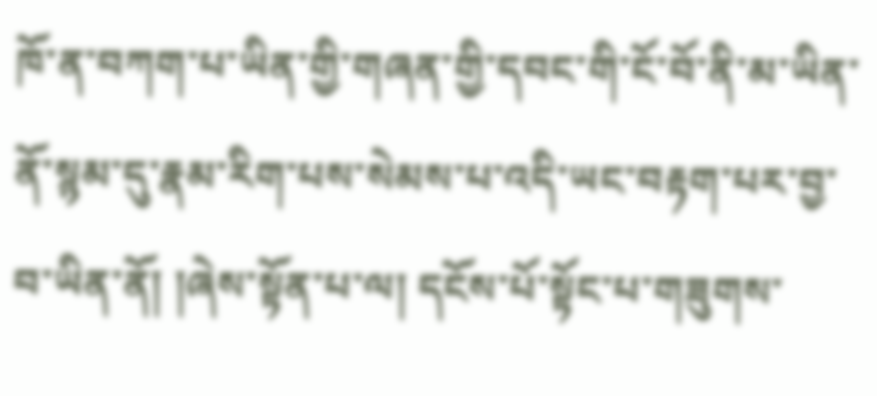ཁོ་ན་བཀག་པ་ཡིན་གྱི་གཞན་གྱི་དབང་གི་ངོ་བོ་ནི་མ་ཡིན་ནོ་སྙམ་དུ་རྣམ་རིག་པས་སེམས་པ་འདི་ཡང་བརྟག་པར་བྱ་བ་ཡིན་ནོ། །ཞེས་སྟོན་པ་ལ། དངོས་པོ་སྟོང་པ་གཟུགས་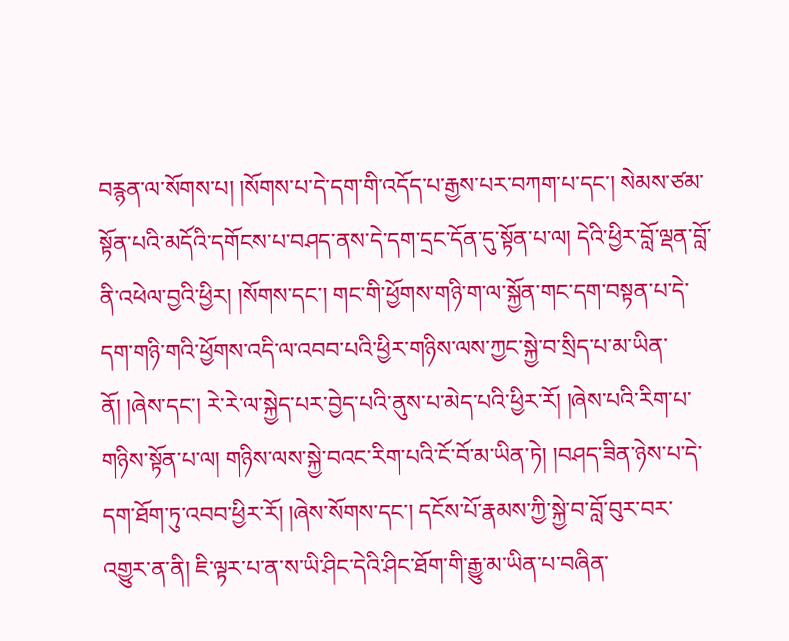བརྙན་ལ་སོགས་པ། །སོགས་པ་དེ་དག་གི་འདོད་པ་རྒྱས་པར་བཀག་པ་དང་། སེམས་ཙམ་སྟོན་པའི་མདོའི་དགོངས་པ་བཤད་ནས་དེ་དག་དྲང་དོན་དུ་སྟོན་པ་ལ། དེའི་ཕྱིར་བློ་ལྡན་བློ་ནི་འཕེལ་བྱའི་ཕྱིར། །སོགས་དང་། གང་གི་ཕྱོགས་གཉི་ག་ལ་སྐྱོན་གང་དག་བསྟན་པ་དེ་དག་གཉི་གའི་ཕྱོགས་འདི་ལ་འབབ་པའི་ཕྱིར་གཉིས་ལས་ཀྱང་སྐྱེ་བ་སྲིད་པ་མ་ཡིན་ནོ། །ཞེས་དང་། རེ་རེ་ལ་སྐྱེད་པར་བྱེད་པའི་ནུས་པ་མེད་པའི་ཕྱིར་རོ། །ཞེས་པའི་རིག་པ་གཉིས་སྟོན་པ་ལ། གཉིས་ལས་སྐྱེ་བའང་རིག་པའི་ངོ་བོ་མ་ཡིན་ཏེ། །བཤད་ཟིན་ཉེས་པ་དེ་དག་ཐོག་ཏུ་འབབ་ཕྱིར་རོ། །ཞེས་སོགས་དང་། དངོས་པོ་རྣམས་ཀྱི་སྐྱེ་བ་བློ་བུར་བར་འགྱུར་ན་ནི། ཇི་ལྟར་པ་ན་ས་ཡི་ཤིང་དེའི་ཤིང་ཐོག་གི་རྒྱུ་མ་ཡིན་པ་བཞིན་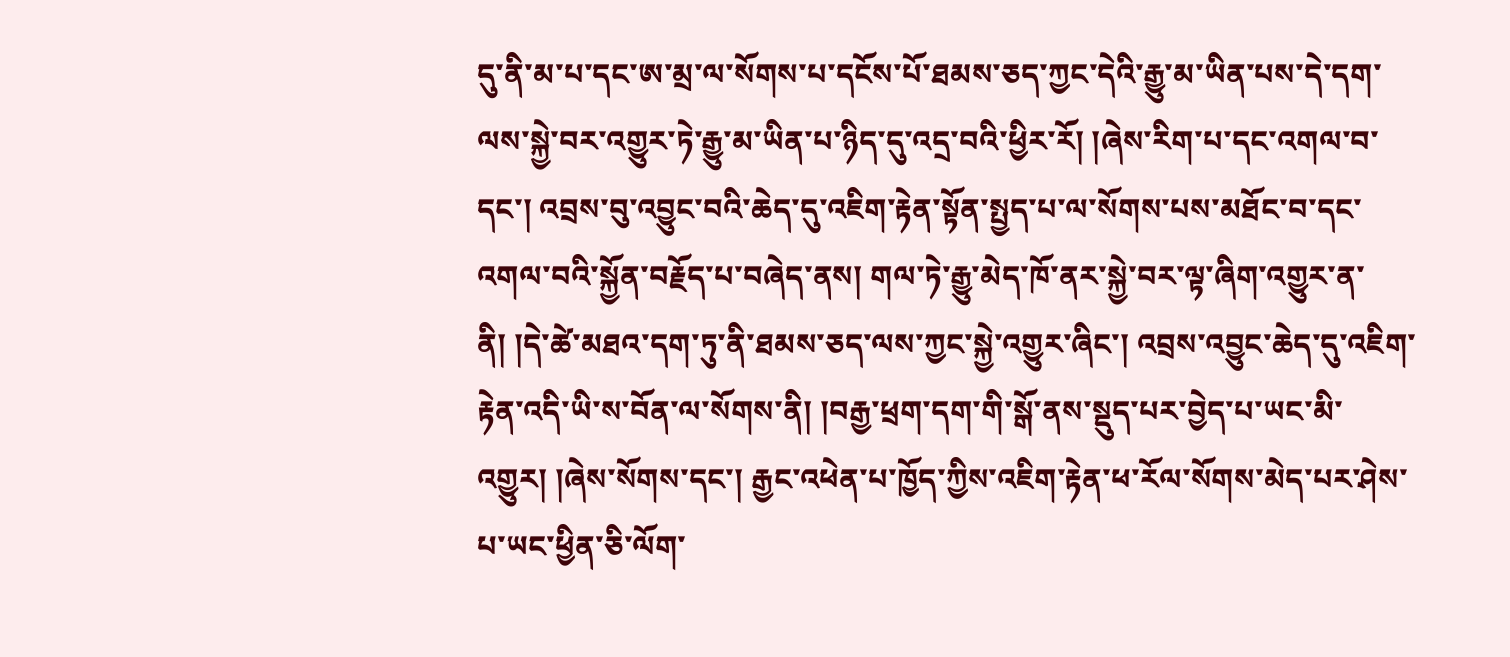དུ་ནི་མ་པ་དང་ཨ་མྲ་ལ་སོགས་པ་དངོས་པོ་ཐམས་ཅད་ཀྱང་དེའི་རྒྱུ་མ་ཡིན་པས་དེ་དག་ལས་སྐྱེ་བར་འགྱུར་ཏེ་རྒྱུ་མ་ཡིན་པ་ཉིད་དུ་འདྲ་བའི་ཕྱིར་རོ། །ཞེས་རིག་པ་དང་འགལ་བ་དང་། འབྲས་བུ་འབྱུང་བའི་ཆེད་དུ་འཇིག་རྟེན་སྟོན་སྤྱད་པ་ལ་སོགས་པས་མཐོང་བ་དང་འགལ་བའི་སྐྱོན་བརྗོད་པ་བཞེད་ནས། གལ་ཏེ་རྒྱུ་མེད་ཁོ་ནར་སྐྱེ་བར་ལྟ་ཞིག་འགྱུར་ན་ནི། །དེ་ཚེ་མཐའ་དག་ཏུ་ནི་ཐམས་ཅད་ལས་ཀྱང་སྐྱེ་འགྱུར་ཞིང་། འབྲས་འབྱུང་ཆེད་དུ་འཇིག་རྟེན་འདི་ཡི་ས་བོན་ལ་སོགས་ནི། །བརྒྱ་ཕྲག་དག་གི་སྒོ་ནས་སྡུད་པར་བྱེད་པ་ཡང་མི་འགྱུར། །ཞེས་སོགས་དང་། རྒྱང་འཕེན་པ་ཁྱོད་ཀྱིས་འཇིག་རྟེན་ཕ་རོལ་སོགས་མེད་པར་ཤེས་པ་ཡང་ཕྱིན་ཅི་ལོག་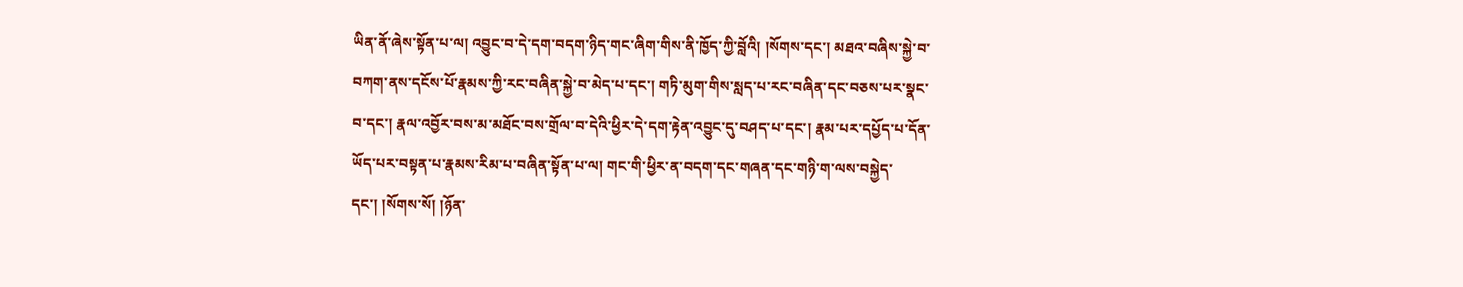ཡིན་ནོ་ཞེས་སྟོན་པ་ལ། འབྱུང་བ་དེ་དག་བདག་ཉིད་གང་ཞིག་གིས་ནི་ཁྱོད་ཀྱི་བློའི། །སོགས་དང་། མཐའ་བཞིས་སྐྱེ་བ་བཀག་ནས་དངོས་པོ་རྣམས་ཀྱི་རང་བཞིན་སྐྱེ་བ་མེད་པ་དང་། གཏི་མུག་གིས་སླད་པ་རང་བཞིན་དང་བཅས་པར་སྣང་བ་དང་། རྣལ་འབྱོར་བས་མ་མཐོང་བས་གྲོལ་བ་དེའི་ཕྱིར་དེ་དག་རྟེན་འབྱུང་དུ་བཤད་པ་དང་། རྣམ་པར་དཔྱོད་པ་དོན་ཡོད་པར་བསྟན་པ་རྣམས་རིམ་པ་བཞིན་སྟོན་པ་ལ། གང་གི་ཕྱིར་ན་བདག་དང་གཞན་དང་གཉི་ག་ལས་བསྐྱེད་དང་། །སོགས་སོ། །ཉོན་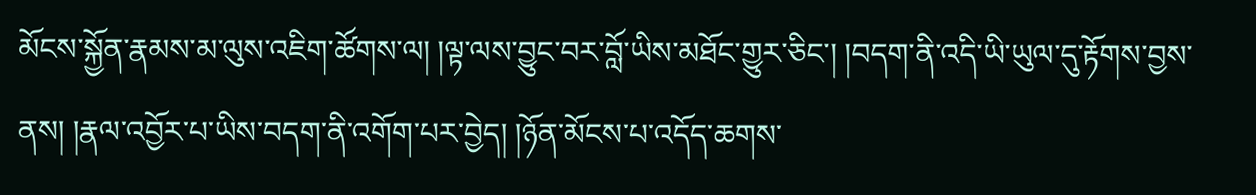མོངས་སྐྱོན་རྣམས་མ་ལུས་འཇིག་ཚོགས་ལ། །ལྟ་ལས་བྱུང་བར་བློ་ཡིས་མཐོང་གྱུར་ཅིང་། །བདག་ནི་འདི་ཡི་ཡུལ་དུ་རྟོགས་བྱས་ནས། །རྣལ་འབྱོར་པ་ཡིས་བདག་ནི་འགོག་པར་བྱེད། །ཉོན་མོངས་པ་འདོད་ཆགས་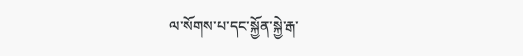ལ་སོགས་པ་དང་སྐྱོན་སྐྱེ་རྒ་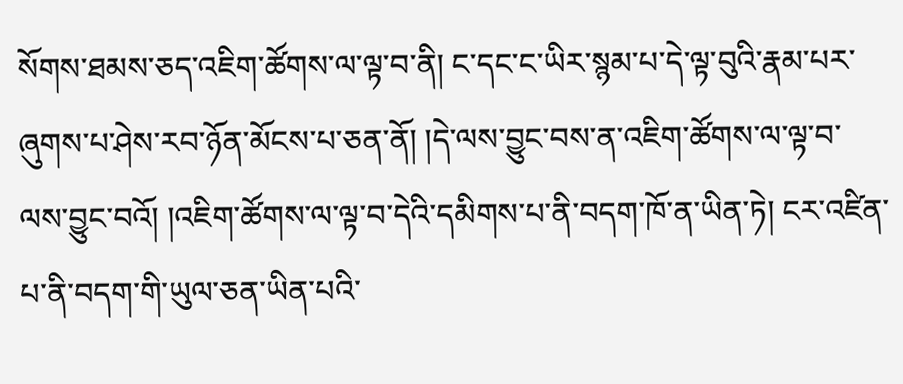སོགས་ཐམས་ཅད་འཇིག་ཚོགས་ལ་ལྟ་བ་ནི། ང་དང་ང་ཡིར་སྙམ་པ་དེ་ལྟ་བུའི་རྣམ་པར་ཞུགས་པ་ཤེས་རབ་ཉོན་མོངས་པ་ཅན་ནོ། །དེ་ལས་བྱུང་བས་ན་འཇིག་ཚོགས་ལ་ལྟ་བ་ལས་བྱུང་བའོ། །འཇིག་ཚོགས་ལ་ལྟ་བ་དེའི་དམིགས་པ་ནི་བདག་ཁོ་ན་ཡིན་ཏེ། ངར་འཛིན་པ་ནི་བདག་གི་ཡུལ་ཅན་ཡིན་པའི་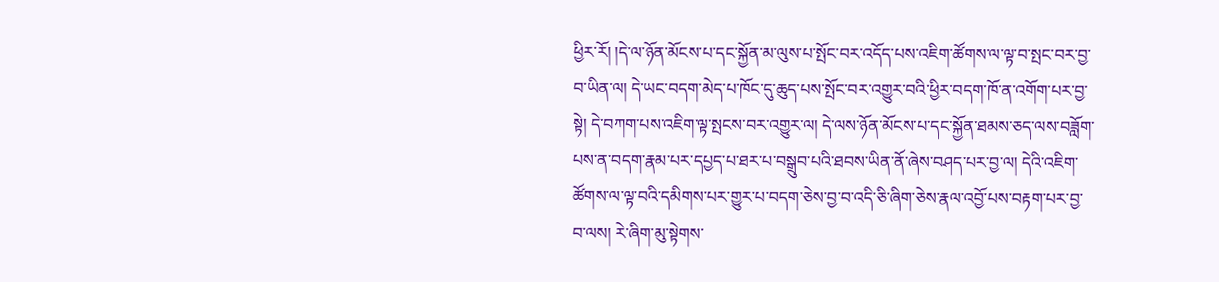ཕྱིར་རོ། །དེ་ལ་ཉོན་མོངས་པ་དང་སྐྱོན་མ་ལུས་པ་སྤོང་བར་འདོད་པས་འཇིག་ཚོགས་ལ་ལྟ་བ་སྤང་བར་བྱ་བ་ཡིན་ལ། དེ་ཡང་བདག་མེད་པ་ཁོང་དུ་ཆུད་པས་སྤོང་བར་འགྱུར་བའི་ཕྱིར་བདག་ཁོ་ན་འགོག་པར་བྱ་སྟེ། དེ་བཀག་པས་འཇིག་ལྟ་སྤངས་བར་འགྱུར་ལ། དེ་ལས་ཉོན་མོངས་པ་དང་སྐྱོན་ཐམས་ཅད་ལས་བཟློག་པས་ན་བདག་རྣམ་པར་དཔྱད་པ་ཐར་པ་བསྒྲུབ་པའི་ཐབས་ཡིན་ནོ་ཞེས་བཤད་པར་བྱ་ལ། དེའི་འཇིག་ཚོགས་ལ་ལྟ་བའི་དམིགས་པར་གྱུར་པ་བདག་ཅེས་བྱ་བ་འདི་ཅི་ཞིག་ཅེས་རྣལ་འབྱོ་པས་བརྟག་པར་བྱ་བ་ལས། རེ་ཞིག་མུ་སྟེགས་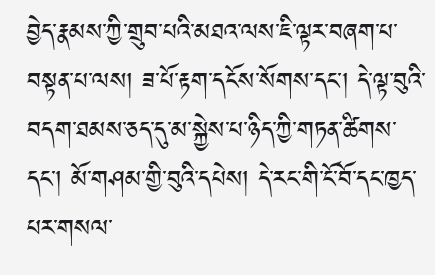བྱེད་རྣམས་ཀྱི་གྲུབ་པའི་མཐའ་ལས་ཇི་ལྟར་བཞག་པ་བསྟན་པ་ལས། ཟ་པོ་རྟག་དངོས་སོགས་དང་། དེ་ལྟ་བུའི་བདག་ཐམས་ཅད་དུ་མ་སྐྱེས་པ་ཉིད་ཀྱི་གཏན་ཚིགས་དང་། མོ་གཤམ་གྱི་བུའི་དཔེས། དེ་རང་གི་ངོ་བོ་དང་ཁྱད་པར་གསལ་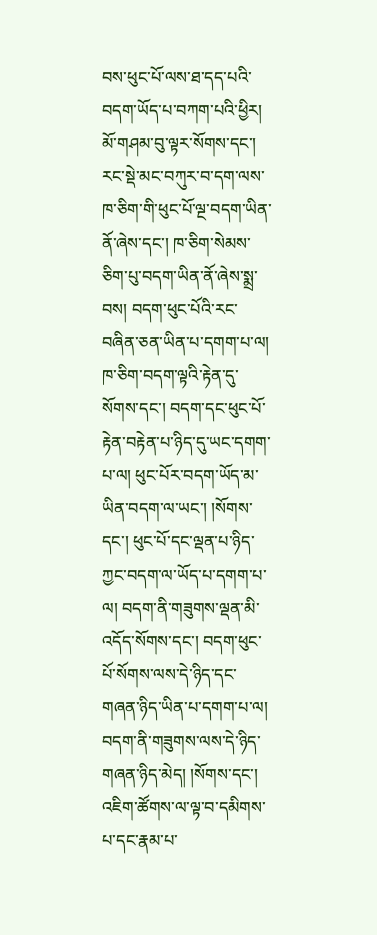བས་ཕུང་པོ་ལས་ཐ་དད་པའི་བདག་ཡོད་པ་བཀག་པའི་ཕྱིར། མོ་གཤམ་བུ་ལྟར་སོགས་དང་། རང་སྡེ་མང་བཀུར་བ་དག་ལས་ཁ་ཅིག་གི་ཕུང་པོ་ལྔ་བདག་ཡིན་ནོ་ཞེས་དང་། ཁ་ཅིག་སེམས་ཅིག་པུ་བདག་ཡིན་ནོ་ཞེས་སྨྲ་བས། བདག་ཕུང་པོའི་རང་བཞིན་ཅན་ཡིན་པ་དགག་པ་ལ། ཁ་ཅིག་བདག་ལྟའི་རྟེན་དུ་སོགས་དང་། བདག་དང་ཕུང་པོ་རྟེན་བརྟེན་པ་ཉིད་དུ་ཡང་དགག་པ་ལ། ཕུང་པོར་བདག་ཡོད་མ་ཡིན་བདག་ལ་ཡང་། །སོགས་དང་། ཕུང་པོ་དང་ལྡན་པ་ཉིད་ཀྱང་བདག་ལ་ཡོད་པ་དགག་པ་ལ། བདག་ནི་གཟུགས་ལྡན་མི་འདོད་སོགས་དང་། བདག་ཕུང་པོ་སོགས་ལས་དེ་ཉིད་དང་གཞན་ཉིད་ཡིན་པ་དགག་པ་ལ། བདག་ནི་གཟུགས་ལས་དེ་ཉིད་གཞན་ཉིད་མེད། །སོགས་དང་། འཇིག་ཚོགས་ལ་ལྟ་བ་དམིགས་པ་དང་རྣམ་པ་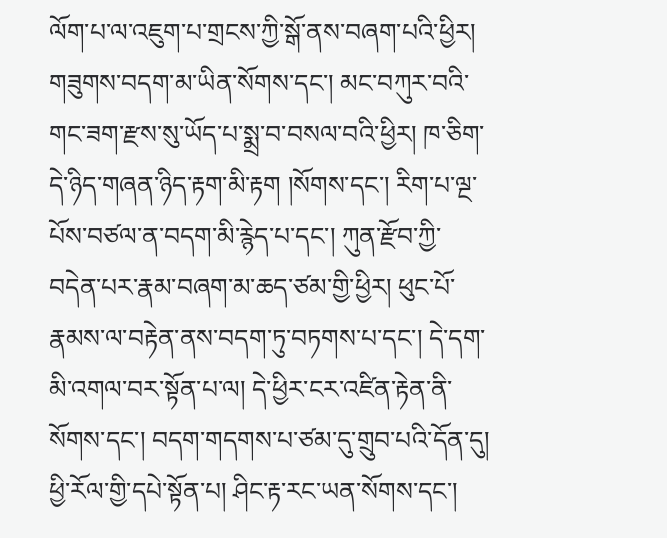ལོག་པ་ལ་འཇུག་པ་གྲངས་ཀྱི་སྒོ་ནས་བཞག་པའི་ཕྱིར། གཟུགས་བདག་མ་ཡིན་སོགས་དང་། མང་བཀུར་བའི་གང་ཟག་རྫས་སུ་ཡོད་པ་སྨྲ་བ་བསལ་བའི་ཕྱིར། ཁ་ཅིག་དེ་ཉིད་གཞན་ཉིད་རྟག་མི་རྟག །སོགས་དང་། རིག་པ་ལྔ་པོས་བཙལ་ན་བདག་མི་རྙེད་པ་དང་། ཀུན་རྫོབ་ཀྱི་བདེན་པར་རྣམ་བཞག་མ་ཆད་ཙམ་གྱི་ཕྱིར། ཕུང་པོ་རྣམས་ལ་བརྟེན་ནས་བདག་ཏུ་བཏགས་པ་དང་། དེ་དག་མི་འགལ་བར་སྟོན་པ་ལ། དེ་ཕྱིར་ངར་འཛིན་རྟེན་ནི་སོགས་དང་། བདག་གདགས་པ་ཙམ་དུ་གྲུབ་པའི་དོན་དུ། ཕྱི་རོལ་གྱི་དཔེ་སྟོན་པ། ཤིང་རྟ་རང་ཡན་སོགས་དང་།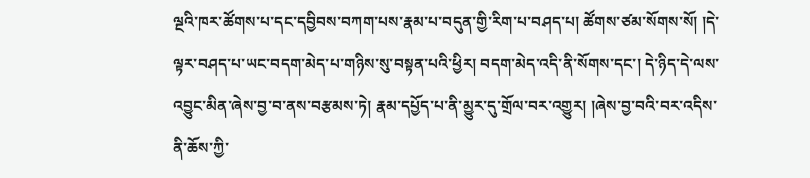ལྔའི་ཁར་ཚོགས་པ་དང་དབྱིབས་བཀག་པས་རྣམ་པ་བདུན་གྱི་རིག་པ་བཤད་པ། ཚོགས་ཙམ་སོགས་སོ། །དེ་ལྟར་བཤད་པ་ཡང་བདག་མེད་པ་གཉིས་སུ་བསྟན་པའི་ཕྱིར། བདག་མེད་འདི་ནི་སོགས་དང་། དེ་ཉིད་དེ་ལས་འབྱུང་མིན་ཞེས་བྱ་བ་ནས་བརྩམས་ཏེ། རྣམ་དཔྱོད་པ་ནི་མྱུར་དུ་གྲོལ་བར་འགྱུར། །ཞེས་བྱ་བའི་བར་འདིས་ནི་ཆོས་ཀྱི་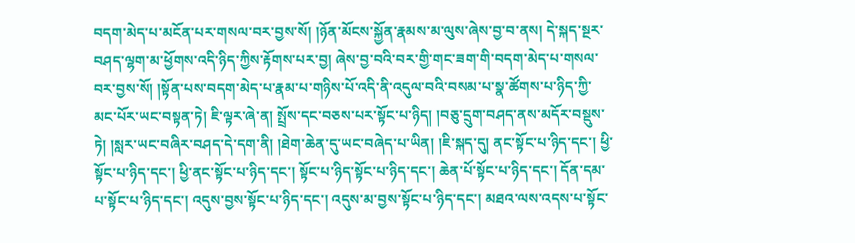བདག་མེད་པ་མངོན་པར་གསལ་བར་བྱས་སོ། །ཉོན་མོངས་སྐྱོན་རྣམས་མ་ལུས་ཞེས་བྱ་བ་ནས། དེ་སྐད་སྔར་བཤད་ལྷག་མ་ཕྱོགས་འདི་ཉིད་ཀྱིས་རྟོགས་པར་བྱ། ཞེས་བྱ་བའི་བར་གྱི་གང་ཟག་གི་བདག་མེད་པ་གསལ་བར་བྱས་སོ། །སྟོན་པས་བདག་མེད་པ་རྣམ་པ་གཉིས་པོ་འདི་ནི་འདུལ་བའི་བསམ་པ་སྣ་ཚོགས་པ་ཉིད་ཀྱི་མང་པོར་ཡང་བསྟན་ཏེ། ཇི་ལྟར་ཞེ་ན། སྤྲོས་དང་བཅས་པར་སྟོང་པ་ཉིད། །བཅུ་དྲུག་བཤད་ནས་མདོར་བསྡུས་ཏེ། །སླར་ཡང་བཞིར་བཤད་དེ་དག་ནི། །ཐེག་ཆེན་དུ་ཡང་བཞེད་པ་ཡིན། །ཇི་སྐད་དུ། ནང་སྟོང་པ་ཉིད་དང་། ཕྱི་སྟོང་པ་ཉིད་དང་། ཕྱི་ནང་སྟོང་པ་ཉིད་དང་། སྟོང་པ་ཉིད་སྟོང་པ་ཉིད་དང་། ཆེན་པོ་སྟོང་པ་ཉིད་དང་། དོན་དམ་པ་སྟོང་པ་ཉིད་དང་། འདུས་བྱས་སྟོང་པ་ཉིད་དང་། འདུས་མ་བྱས་སྟོང་པ་ཉིད་དང་། མཐའ་ལས་འདས་པ་སྟོང་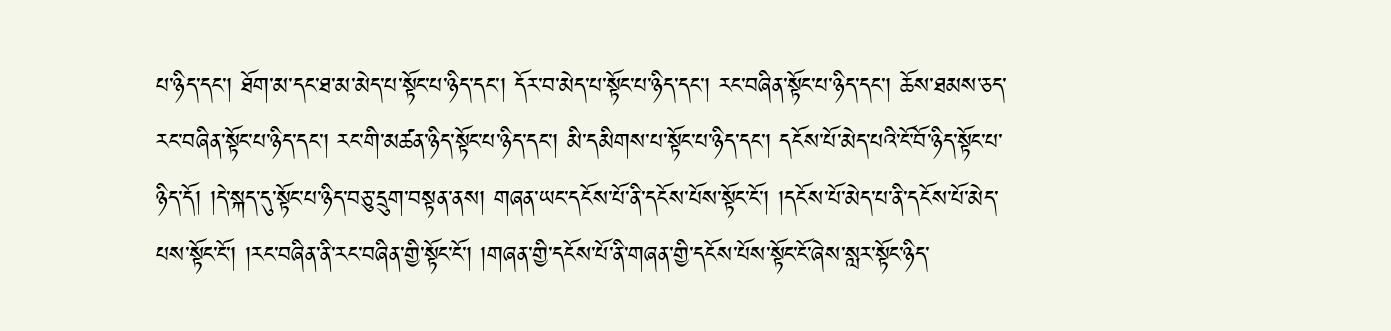པ་ཉིད་དང་། ཐོག་མ་དང་ཐ་མ་མེད་པ་སྟོང་པ་ཉིད་དང་། དོར་བ་མེད་པ་སྟོང་པ་ཉིད་དང་། རང་བཞིན་སྟོང་པ་ཉིད་དང་། ཆོས་ཐམས་ཅད་རང་བཞིན་སྟོང་པ་ཉིད་དང་། རང་གི་མཚན་ཉིད་སྟོང་པ་ཉིད་དང་། མི་དམིགས་པ་སྟོང་པ་ཉིད་དང་། དངོས་པོ་མེད་པའི་ངོ་བོ་ཉིད་སྟོང་པ་ཉིད་དོ། །དེ་སྐད་དུ་སྟོང་པ་ཉིད་བཅུ་དྲུག་བསྟན་ནས། གཞན་ཡང་དངོས་པོ་ནི་དངོས་པོས་སྟོང་ངོ་། །དངོས་པོ་མེད་པ་ནི་དངོས་པོ་མེད་པས་སྟོང་ངོ་། །རང་བཞིན་ནི་རང་བཞིན་གྱི་སྟོང་ངོ་། །གཞན་གྱི་དངོས་པོ་ནི་གཞན་གྱི་དངོས་པོས་སྟོང་ངོ་ཞེས་སླར་སྟོང་ཉིད་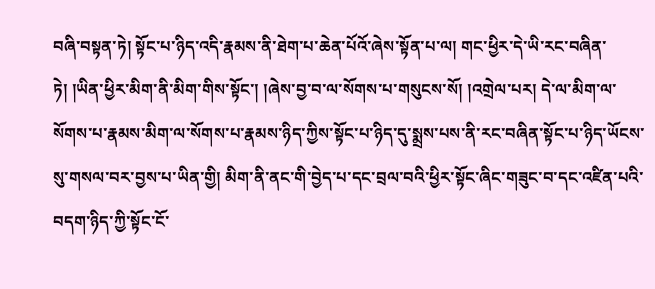བཞི་བསྟན་ཏེ། སྟོང་པ་ཉིད་འདི་རྣམས་ནི་ཐེག་པ་ཆེན་པོའོ་ཞེས་སྟོན་པ་ལ། གང་ཕྱིར་དེ་ཡི་རང་བཞིན་ཏེ། །ཡིན་ཕྱིར་མིག་ནི་མིག་གིས་སྟོང་། །ཞེས་བྱ་བ་ལ་སོགས་པ་གསུངས་སོ། །འགྲེལ་པར། དེ་ལ་མིག་ལ་སོགས་པ་རྣམས་མིག་ལ་སོགས་པ་རྣམས་ཉིད་ཀྱིས་སྟོང་པ་ཉིད་དུ་སྨྲས་པས་ནི་རང་བཞིན་སྟོང་པ་ཉིད་ཡོངས་སུ་གསལ་བར་བྱས་པ་ཡིན་གྱི། མིག་ནི་ནང་གི་བྱེད་པ་དང་བྲལ་བའི་ཕྱིར་སྟོང་ཞིང་གཟུང་བ་དང་འཛིན་པའི་བདག་ཉིད་ཀྱི་སྟོང་ངོ་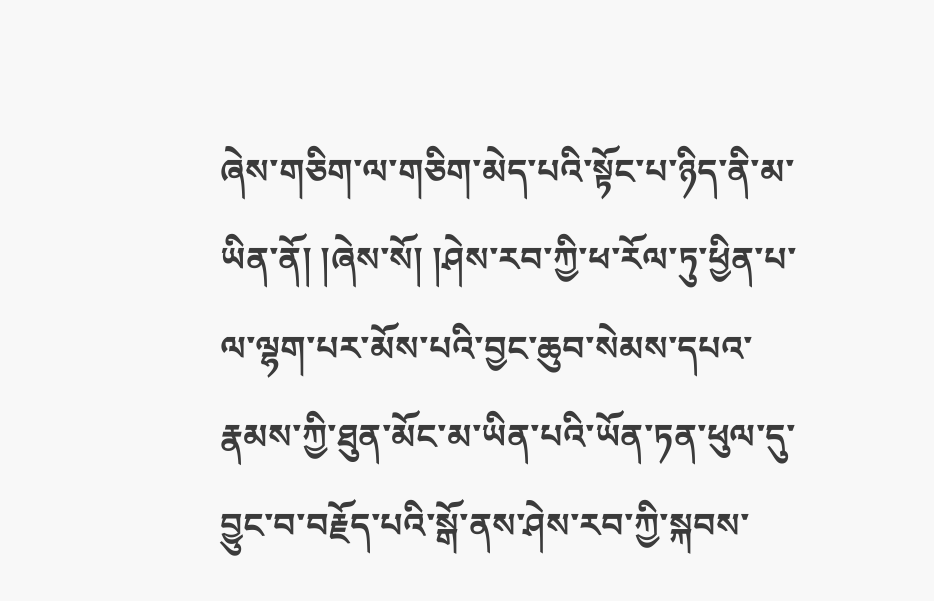ཞེས་གཅིག་ལ་གཅིག་མེད་པའི་སྟོང་པ་ཉིད་ནི་མ་ཡིན་ནོ། །ཞེས་སོ། །ཤེས་རབ་ཀྱི་ཕ་རོལ་ཏུ་ཕྱིན་པ་ལ་ལྷག་པར་མོས་པའི་བྱང་ཆུབ་སེམས་དཔའ་རྣམས་ཀྱི་ཐུན་མོང་མ་ཡིན་པའི་ཡོན་ཏན་ཕུལ་དུ་བྱུང་བ་བརྗོད་པའི་སྒོ་ནས་ཤེས་རབ་ཀྱི་སྐབས་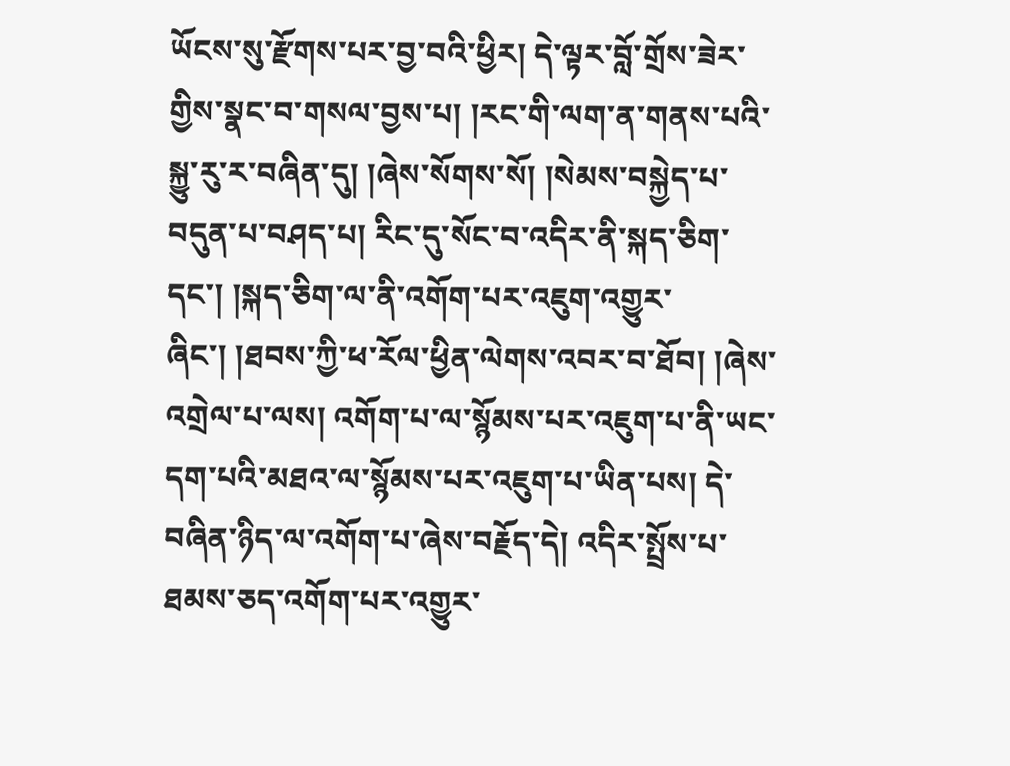ཡོངས་སུ་རྫོགས་པར་བྱ་བའི་ཕྱིར། དེ་ལྟར་བློ་གྲོས་ཟེར་གྱིས་སྣང་བ་གསལ་བྱས་པ། །རང་གི་ལག་ན་གནས་པའི་སྐྱུ་རུ་ར་བཞིན་དུ། །ཞེས་སོགས་སོ། །སེམས་བསྐྱེད་པ་བདུན་པ་བཤད་པ། རིང་དུ་སོང་བ་འདིར་ནི་སྐད་ཅིག་དང་། །སྐད་ཅིག་ལ་ནི་འགོག་པར་འཇུག་འགྱུར་ཞིང་། །ཐབས་ཀྱི་ཕ་རོལ་ཕྱིན་ལེགས་འབར་བ་ཐོབ། །ཞེས་འགྲེལ་པ་ལས། འགོག་པ་ལ་སྙོམས་པར་འཇུག་པ་ནི་ཡང་དག་པའི་མཐའ་ལ་སྙོམས་པར་འཇུག་པ་ཡིན་པས། དེ་བཞིན་ཉིད་ལ་འགོག་པ་ཞེས་བརྗོད་དེ། འདིར་སྤྲོས་པ་ཐམས་ཅད་འགོག་པར་འགྱུར་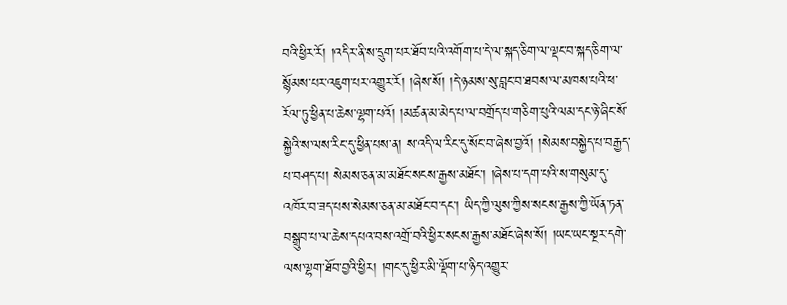བའི་ཕྱིར་རོ། །འདིར་ནི་ས་དྲུག་པར་ཐོབ་པའི་འགོག་པ་དེ་ལ་སྐད་ཅིག་ལ་ལྡང་བ་སྐད་ཅིག་ལ་སྙོམས་པར་འཇུག་པར་འགྱུར་རོ། །ཞེས་སོ། །དེ་ཉམས་སུ་བླང་བ་ཐབས་ལ་མཁས་པའི་ཕ་རོལ་ཏུ་ཕྱིན་པ་ཆེས་ལྷག་པའོ། །མཚན་མ་མེད་པ་ལ་བགྲོད་པ་གཅིག་པུའི་ལམ་དང་ཉེ་ཞིང་སོ་སྐྱེའི་ས་ལས་རིང་དུ་ཕྱིན་པས་ན། ས་འདི་ལ་རིང་དུ་སོང་བ་ཞེས་བྱའོ། །སེམས་བསྐྱེད་པ་བརྒྱད་པ་བཤད་པ། སེམས་ཅན་མ་མཐོང་སངས་རྒྱས་མཐོང་། །ཞེས་པ་དག་པའི་ས་གསུམ་དུ་འཁོར་བ་ཟད་པས་སེམས་ཅན་མ་མཐོང་བ་དང་། ཡིད་ཀྱི་ལུས་ཀྱིས་སངས་རྒྱས་ཀྱི་ཡོན་ཏན་བསྒྲུབ་པ་ལ་ཆེས་དཔའ་བས་འགྲོ་བའི་ཕྱིར་སངས་རྒྱས་མཐོང་ཞེས་སོ། །ཡང་ཡང་སྔར་དགེ་ལས་ལྷག་ཐོབ་བྱའི་ཕྱིར། །གང་དུ་ཕྱིར་མི་ལྡོག་པ་ཉིད་འགྱུར་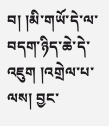བ། །མི་གཡོ་དེ་ལ་བདག་ཉིད་ཆེ་དེ་འཇུག །འགྲེལ་པ་ལས། བྱང་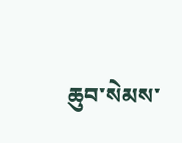ཆུབ་སེམས་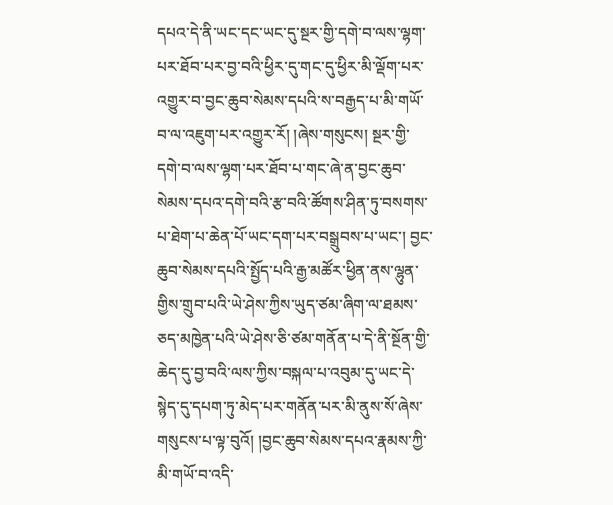དཔའ་དེ་ནི་ཡང་དང་ཡང་དུ་སྔར་གྱི་དགེ་བ་ལས་ལྷག་པར་ཐོབ་པར་བྱ་བའི་ཕྱིར་དུ་གང་དུ་ཕྱིར་མི་ལྡོག་པར་འགྱུར་བ་བྱང་ཆུབ་སེམས་དཔའི་ས་བརྒྱད་པ་མི་གཡོ་བ་ལ་འཇུག་པར་འགྱུར་རོ། །ཞེས་གསུངས། སྔར་གྱི་དགེ་བ་ལས་ལྷག་པར་ཐོབ་པ་གང་ཞེ་ན་བྱང་ཆུབ་སེམས་དཔའ་དགེ་བའི་རྩ་བའི་ཚོགས་ཤིན་ཏུ་བསགས་པ་ཐེག་པ་ཆེན་པོ་ཡང་དག་པར་བསྒྲུབས་པ་ཡང་། བྱང་ཆུབ་སེམས་དཔའི་སྤྱོད་པའི་རྒྱ་མཚོར་ཕྱིན་ནས་ལྷུན་གྱིས་གྲུབ་པའི་ཡེ་ཤེས་ཀྱིས་ཡུད་ཙམ་ཞིག་ལ་ཐམས་ཅད་མཁྱེན་པའི་ཡེ་ཤེས་ཅི་ཙམ་གནོན་པ་དེ་ནི་སྔོན་གྱི་ཆེད་དུ་བྱ་བའི་ལས་ཀྱིས་བསྐལ་པ་འབུམ་དུ་ཡང་དེ་སྙེད་དུ་དཔག་ཏུ་མེད་པར་གནོན་པར་མི་ནུས་སོ་ཞེས་གསུངས་པ་ལྟ་བུའོ། །བྱང་ཆུབ་སེམས་དཔའ་རྣམས་ཀྱི་མི་གཡོ་བ་འདི་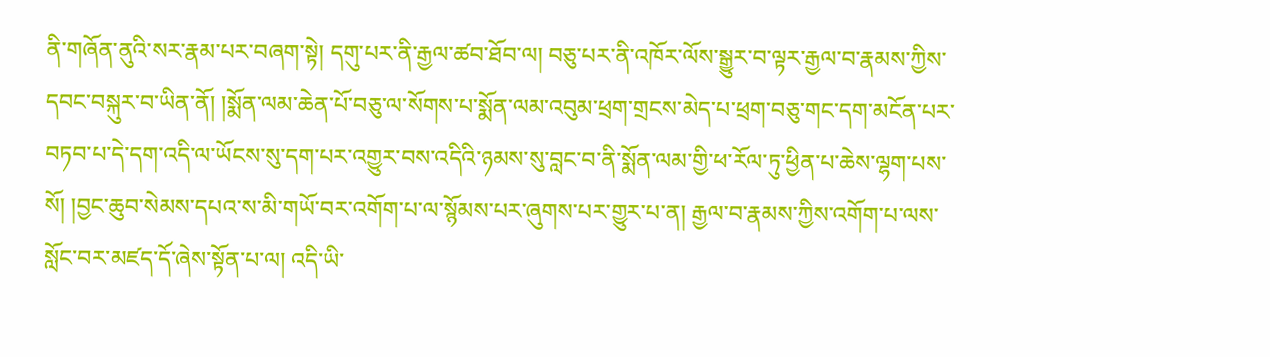ནི་གཞོན་ནུའི་སར་རྣམ་པར་བཞག་སྟེ། དགུ་པར་ནི་རྒྱལ་ཚབ་ཐོབ་ལ། བཅུ་པར་ནི་འཁོར་ལོས་སྒྱུར་བ་ལྟར་རྒྱལ་བ་རྣམས་ཀྱིས་དབང་བསྐུར་བ་ཡིན་ནོ། །སྨོན་ལམ་ཆེན་པོ་བཅུ་ལ་སོགས་པ་སྨོན་ལམ་འབུམ་ཕྲག་གྲངས་མེད་པ་ཕྲག་བཅུ་གང་དག་མངོན་པར་བཏབ་པ་དེ་དག་འདི་ལ་ཡོངས་སུ་དག་པར་འགྱུར་བས་འདིའི་ཉམས་སུ་བླང་བ་ནི་སྨོན་ལམ་གྱི་ཕ་རོལ་ཏུ་ཕྱིན་པ་ཆེས་ལྷག་པས་སོ། །བྱང་ཆུབ་སེམས་དཔའ་ས་མི་གཡོ་བར་འགོག་པ་ལ་སྙོམས་པར་ཞུགས་པར་གྱུར་པ་ན། རྒྱལ་བ་རྣམས་ཀྱིས་འགོག་པ་ལས་སློང་བར་མཛད་དོ་ཞེས་སྟོན་པ་ལ། འདི་ཡི་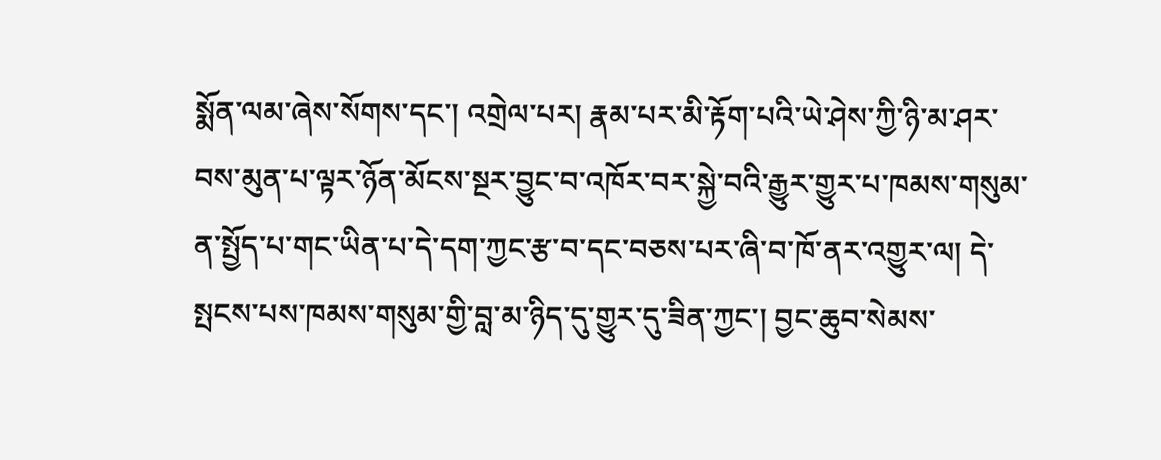སྨོན་ལམ་ཞེས་སོགས་དང་། འགྲེལ་པར། རྣམ་པར་མི་རྟོག་པའི་ཡེ་ཤེས་ཀྱི་ཉི་མ་ཤར་བས་མུན་པ་ལྟར་ཉོན་མོངས་སྔར་བྱུང་བ་འཁོར་བར་སྐྱེ་བའི་རྒྱུར་གྱུར་པ་ཁམས་གསུམ་ན་སྤྱོད་པ་གང་ཡིན་པ་དེ་དག་ཀྱང་རྩ་བ་དང་བཅས་པར་ཞི་བ་ཁོ་ནར་འགྱུར་ལ། དེ་སྤངས་པས་ཁམས་གསུམ་གྱི་བླ་མ་ཉིད་དུ་གྱུར་དུ་ཟིན་ཀྱང་། བྱང་ཆུབ་སེམས་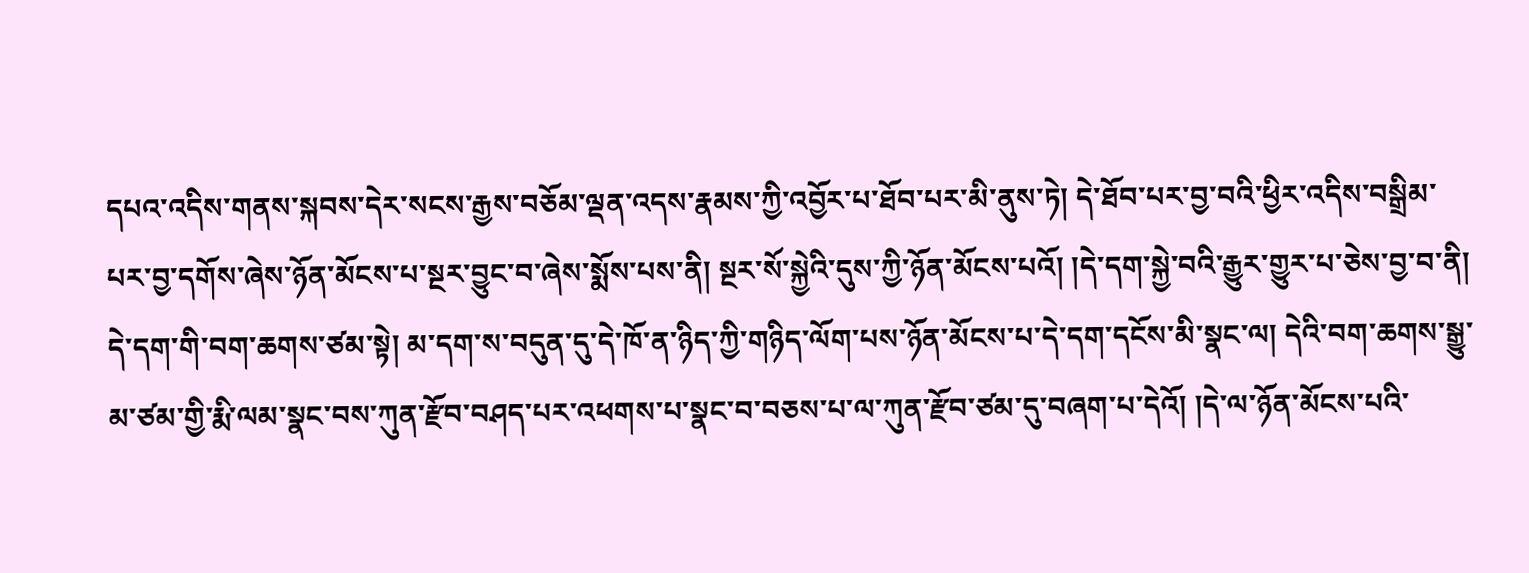དཔའ་འདིས་གནས་སྐབས་དེར་སངས་རྒྱས་བཅོམ་ལྡན་འདས་རྣམས་ཀྱི་འབྱོར་པ་ཐོབ་པར་མི་ནུས་ཏེ། དེ་ཐོབ་པར་བྱ་བའི་ཕྱིར་འདིས་བསྒྲིམ་པར་བྱ་དགོས་ཞེས་ཉོན་མོངས་པ་སྔར་བྱུང་བ་ཞེས་སྨོས་པས་ནི། སྔར་སོ་སྐྱེའི་དུས་ཀྱི་ཉོན་མོངས་པའོ། །དེ་དག་སྐྱེ་བའི་རྒྱུར་གྱུར་པ་ཅེས་བྱ་བ་ནི། དེ་དག་གི་བག་ཆགས་ཙམ་སྟེ། མ་དག་ས་བདུན་དུ་དེ་ཁོ་ན་ཉིད་ཀྱི་གཉིད་ལོག་པས་ཉོན་མོངས་པ་དེ་དག་དངོས་མི་སྣང་ལ། དེའི་བག་ཆགས་སྒྱུ་མ་ཙམ་གྱི་རྨི་ལམ་སྣང་བས་ཀུན་རྫོབ་བཤད་པར་འཕགས་པ་སྣང་བ་བཅས་པ་ལ་ཀུན་རྫོབ་ཙམ་དུ་བཞག་པ་དེའོ། །དེ་ལ་ཉོན་མོངས་པའི་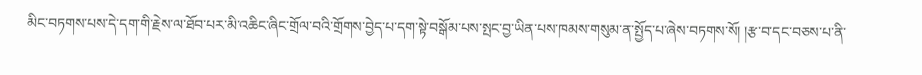མིང་བཏགས་པས་དེ་དག་གི་རྗེས་ལ་ཐོབ་པར་མི་འཆིང་ཞིང་གྲོལ་བའི་གྲོགས་བྱེད་པ་དག་སྟེ་བསྒོམ་པས་སྤང་བྱ་ཡིན་པས་ཁམས་གསུམ་ན་སྤྱོད་པ་ཞེས་བཏགས་སོ། །རྩ་བ་དང་བཅས་པ་ནི་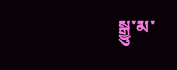སྒྱུ་མ་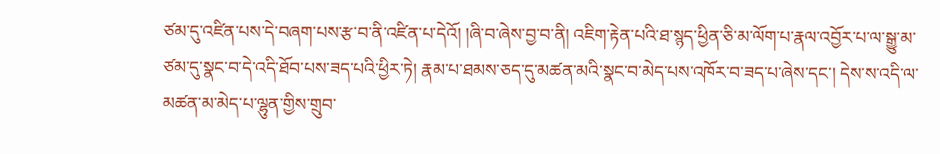ཙམ་དུ་འཛིན་པས་དེ་བཞག་པས་རྩ་བ་ནི་འཛིན་པ་དེའོ། །ཞི་བ་ཞེས་བྱ་བ་ནི། འཇིག་རྟེན་པའི་ཐ་སྙད་ཕྱིན་ཅི་མ་ལོག་པ་རྣལ་འབྱོར་པ་ལ་སྒྱུ་མ་ཙམ་དུ་སྣང་བ་དེ་འདི་ཐོབ་པས་ཟད་པའི་ཕྱིར་ཏེ། རྣམ་པ་ཐམས་ཅད་དུ་མཚན་མའི་སྣང་བ་མེད་པས་འཁོར་བ་ཟད་པ་ཞེས་དང་། དེས་ས་འདི་ལ་མཚན་མ་མེད་པ་ལྷུན་གྱིས་གྲུབ་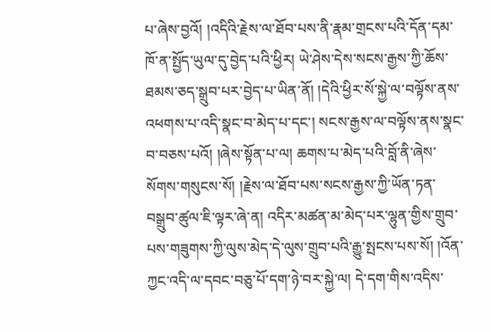པ་ཞེས་བྱའོ། །འདིའི་རྗེས་ལ་ཐོབ་པས་ནི་རྣམ་གྲངས་པའི་དོན་དམ་ཁོ་ན་སྤྱོད་ཡུལ་དུ་བྱེད་པའི་ཕྱིར། ཡེ་ཤེས་དེས་སངས་རྒྱས་ཀྱི་ཆོས་ཐམས་ཅད་སྒྲུབ་པར་བྱེད་པ་ཡིན་ནོ། །དེའི་ཕྱིར་སོ་སྐྱེ་ལ་བལྟོས་ནས་འཕགས་པ་འདི་སྣང་བ་མེད་པ་དང་། སངས་རྒྱས་ལ་བལྟོས་ནས་སྣང་བ་བཅས་པའོ། །ཞེས་སྟོན་པ་ལ། ཆགས་པ་མེད་པའི་བློ་ནི་ཞེས་སོགས་གསུངས་སོ། །རྗེས་ལ་ཐོབ་པས་སངས་རྒྱས་ཀྱི་ཡོན་ཏན་བསྒྲུབ་ཚུལ་ཇི་ལྟར་ཞེ་ན། འདིར་མཚན་མ་མེད་པར་ལྷུན་གྱིས་གྲུབ་པས་གཟུགས་ཀྱི་ལུས་མེད་དེ་ལུས་གྲུབ་པའི་རྒྱུ་སྤངས་པས་སོ། །འོན་ཀྱང་འདི་ལ་དབང་བཅུ་པོ་དག་ཉེ་བར་སྐྱེ་ལ། དེ་དག་གིས་འདིས་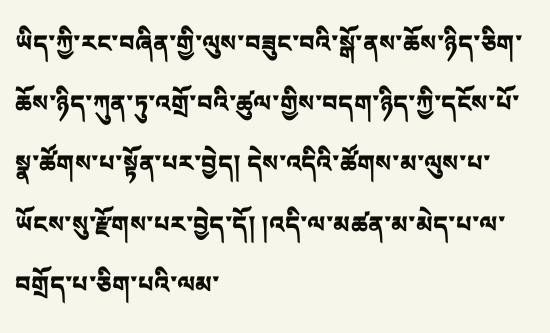ཡིད་ཀྱི་རང་བཞིན་གྱི་ལུས་བཟུང་བའི་སྒོ་ནས་ཆོས་ཉིད་ཅིག་ཆོས་ཉིད་ཀུན་ཏུ་འགྲོ་བའི་ཚུལ་གྱིས་བདག་ཉིད་ཀྱི་དངོས་པོ་སྣ་ཚོགས་པ་སྟོན་པར་བྱེད། དེས་འདིའི་ཚོགས་མ་ལུས་པ་ཡོངས་སུ་རྫོགས་པར་བྱེད་དོ། །འདི་ལ་མཚན་མ་མེད་པ་ལ་བགྲོད་པ་ཅིག་པའི་ལམ་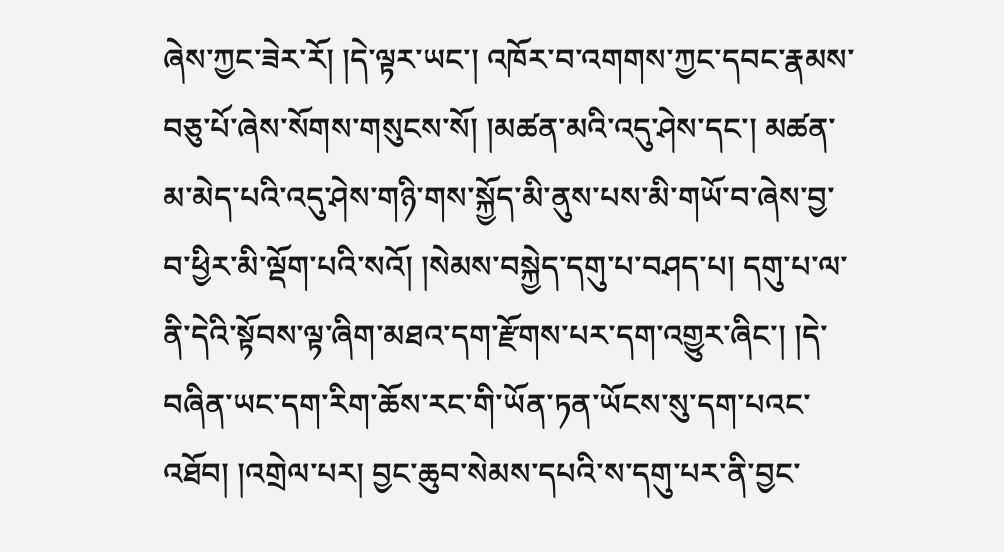ཞེས་ཀྱང་ཟེར་རོ། །དེ་ལྟར་ཡང་། འཁོར་བ་འགགས་ཀྱང་དབང་རྣམས་བཅུ་པོ་ཞེས་སོགས་གསུངས་སོ། །མཚན་མའི་འདུ་ཤེས་དང་། མཚན་མ་མེད་པའི་འདུ་ཤེས་གཉི་གས་སྐྱོད་མི་ནུས་པས་མི་གཡོ་བ་ཞེས་བྱ་བ་ཕྱིར་མི་ལྡོག་པའི་སའོ། །སེམས་བསྐྱེད་དགུ་པ་བཤད་པ། དགུ་པ་ལ་ནི་དེའི་སྟོབས་ལྟ་ཞིག་མཐའ་དག་རྫོགས་པར་དག་འགྱུར་ཞིང་། །དེ་བཞིན་ཡང་དག་རིག་ཆོས་རང་གི་ཡོན་ཏན་ཡོངས་སུ་དག་པའང་འཐོབ། །འགྲེལ་པར། བྱང་ཆུབ་སེམས་དཔའི་ས་དགུ་པར་ནི་བྱང་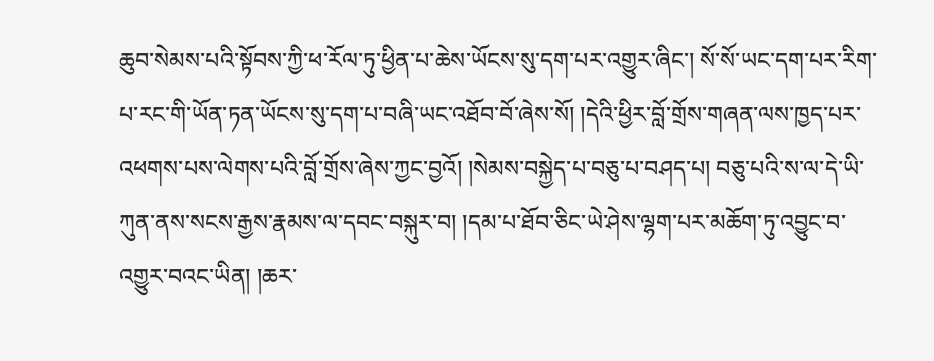ཆུབ་སེམས་པའི་སྟོབས་ཀྱི་ཕ་རོལ་ཏུ་ཕྱིན་པ་ཆེས་ཡོངས་སུ་དག་པར་འགྱུར་ཞིང་། སོ་སོ་ཡང་དག་པར་རིག་པ་རང་གི་ཡོན་ཏན་ཡོངས་སུ་དག་པ་བཞི་ཡང་འཐོབ་བོ་ཞེས་སོ། །དེའི་ཕྱིར་བློ་གྲོས་གཞན་ལས་ཁྱད་པར་འཕགས་པས་ལེགས་པའི་བློ་གྲོས་ཞེས་ཀྱང་བྱའོ། །སེམས་བསྐྱེད་པ་བཅུ་པ་བཤད་པ། བཅུ་པའི་ས་ལ་དེ་ཡི་ཀུན་ནས་སངས་རྒྱས་རྣམས་ལ་དབང་བསྐུར་བ། །དམ་པ་ཐོབ་ཅིང་ཡེ་ཤེས་ལྷག་པར་མཆོག་ཏུ་འབྱུང་བ་འགྱུར་བའང་ཡིན། །ཆར་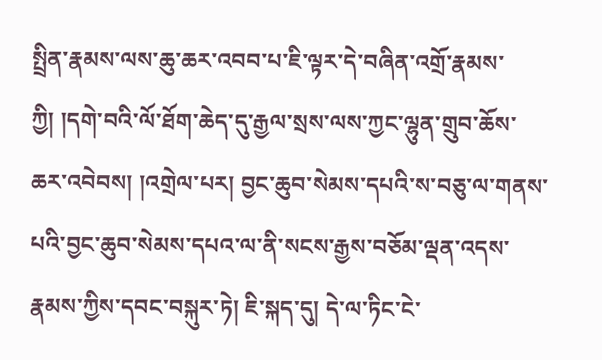སྤྲིན་རྣམས་ལས་ཆུ་ཆར་འབབ་པ་ཇི་ལྟར་དེ་བཞིན་འགྲོ་རྣམས་ཀྱི། །དགེ་བའི་ལོ་ཐོག་ཆེད་དུ་རྒྱལ་སྲས་ལས་ཀྱང་ལྷུན་གྲུབ་ཆོས་ཆར་འབེབས། །འགྲེལ་པར། བྱང་ཆུབ་སེམས་དཔའི་ས་བཅུ་ལ་གནས་པའི་བྱང་ཆུབ་སེམས་དཔའ་ལ་ནི་སངས་རྒྱས་བཅོམ་ལྡན་འདས་རྣམས་ཀྱིས་དབང་བསྐུར་ཏེ། ཇི་སྐད་དུ། དེ་ལ་ཏིང་ངེ་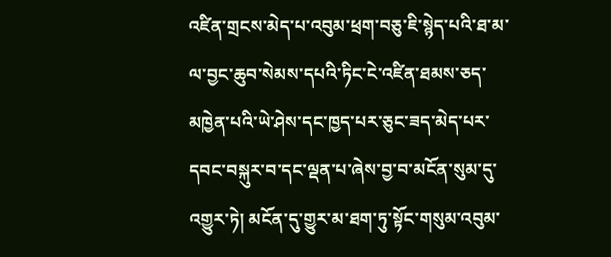འཛིན་གྲངས་མེད་པ་འབུམ་ཕྲག་བཅུ་ཇི་སྙེད་པའི་ཐ་མ་ལ་བྱང་ཆུབ་སེམས་དཔའི་ཏིང་ངེ་འཛིན་ཐམས་ཅད་མཁྱེན་པའི་ཡེ་ཤེས་དང་ཁྱད་པར་ཅུང་ཟད་མེད་པར་དབང་བསྐུར་བ་དང་ལྡན་པ་ཞེས་བྱ་བ་མངོན་སུམ་དུ་འགྱུར་ཏེ། མངོན་དུ་གྱུར་མ་ཐག་ཏུ་སྟོང་གསུམ་འབུམ་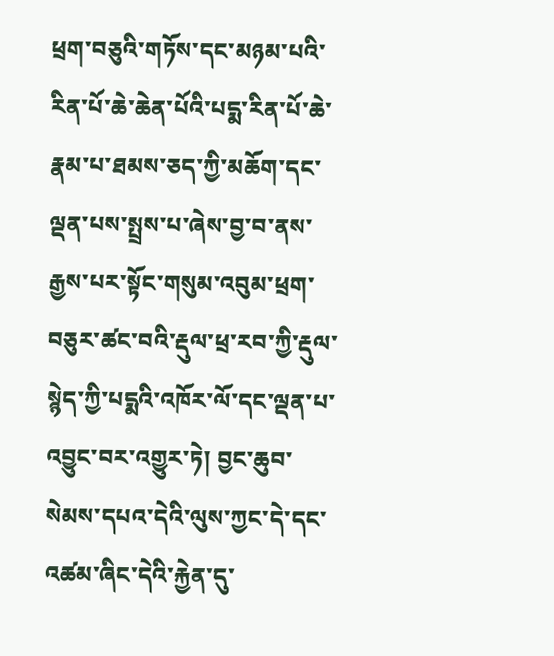ཕྲག་བཅུའི་གཏོས་དང་མཉམ་པའི་རིན་པོ་ཆེ་ཆེན་པོའི་པདྨ་རིན་པོ་ཆེ་རྣམ་པ་ཐམས་ཅད་ཀྱི་མཆོག་དང་ལྡན་པས་སྤྲས་པ་ཞེས་བྱ་བ་ནས་རྒྱས་པར་སྟོང་གསུམ་འབུམ་ཕྲག་བཅུར་ཚང་བའི་རྡུལ་ཕྲ་རབ་ཀྱི་རྡུལ་སྙེད་ཀྱི་པདྨའི་འཁོར་ལོ་དང་ལྡན་པ་འབྱུང་བར་འགྱུར་ཏེ། བྱང་ཆུབ་སེམས་དཔའ་དེའི་ལུས་ཀྱང་དེ་དང་འཚམ་ཞིང་དེའི་རྐྱེན་དུ་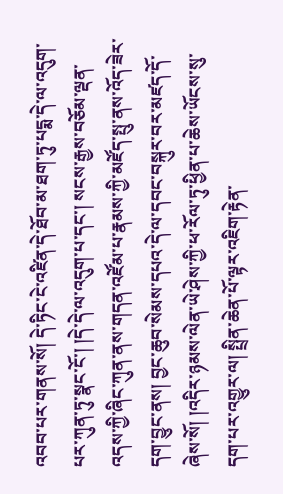འབབ་པར་གནས་སོ། དེ་ཏིང་ངེ་འཛིན་དེ་ཐོབ་མ་ཐག་ཏུ་པདྨ་དེ་ལ་འདུག་པར་ཀུན་ཏུ་སྣང་ངོ་། །དེ་དེ་ལ་འདུག་པ་དང་། སངས་རྒྱས་བཅོམ་ལྡན་འདས་ཀྱི་ཞིང་ཀུན་ནས་གདན་འཛོམ་པ་རྣམས་ཀྱི་མཛོད་སྤུ་ནས་འོད་ཟེར་དག་བྱུང་ནས། བྱང་ཆུབ་སེམས་དཔའ་དེ་ལ་དབང་བསྐུར་བར་མཛད་དོ་ཞེས་སོ། །འདིར་ཉམས་ལེན་ཡེ་ཤེས་ཀྱི་ཕ་རོལ་ཏུ་ཕྱིན་པ་ཆེས་ཡོངས་སུ་དག་པར་འགྱུར་ལ། སྤྲིན་ཆེན་པོ་ལྟར་འཇིག་རྟེན་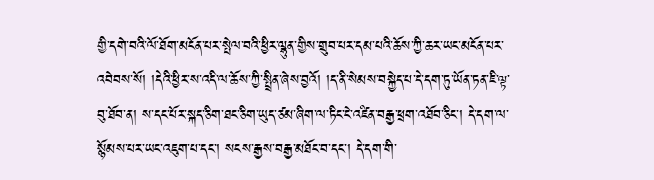གྱི་དགེ་བའི་ལོ་ཐོག་མངོན་པར་སྤེལ་བའི་ཕྱིར་ལྷུན་གྱིས་གྲུབ་པར་དམ་པའི་ཆོས་ཀྱི་ཆར་ཡང་མངོན་པར་འབེབས་སོ། །དེའི་ཕྱིར་ས་འདི་ལ་ཆོས་ཀྱི་སྤྲིན་ཞེས་བྱའོ། །ད་ནི་སེམས་བསྐྱེད་པ་དེ་དག་ཏུ་ཡོན་ཏན་ཇི་ལྟ་བུ་ཐོབ་ན། ས་དང་པོར་སྐད་ཅིག་ཐང་ཅིག་ཡུད་ཙམ་ཞིག་ལ་ཏིང་ངེ་འཛིན་བརྒྱ་ཕྲག་འཐོབ་ཅིང་། དེ་དག་ལ་སྙོམས་པར་ཡང་འཇུག་པ་དང་། སངས་རྒྱས་བརྒྱ་མཐོང་བ་དང་། དེ་དག་གི་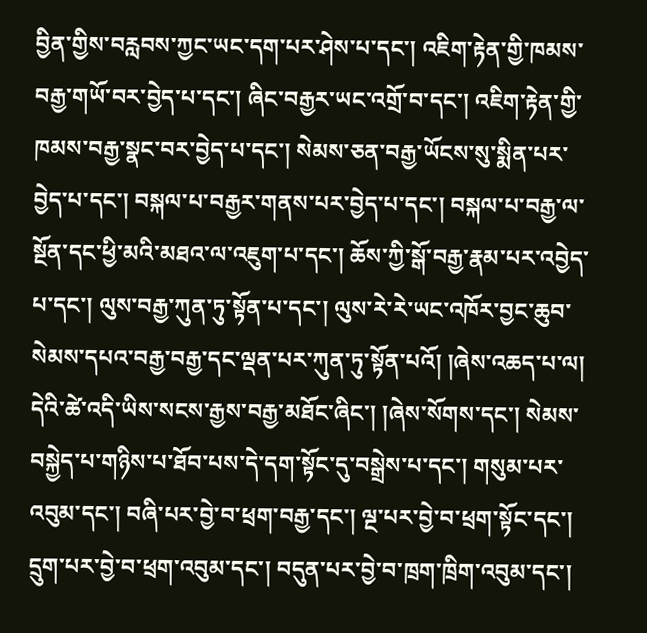བྱིན་གྱིས་བརླབས་ཀྱང་ཡང་དག་པར་ཤེས་པ་དང་། འཇིག་རྟེན་གྱི་ཁམས་བརྒྱ་གཡོ་བར་བྱེད་པ་དང་། ཞིང་བརྒྱར་ཡང་འགྲོ་བ་དང་། འཇིག་རྟེན་གྱི་ཁམས་བརྒྱ་སྣང་བར་བྱེད་པ་དང་། སེམས་ཅན་བརྒྱ་ཡོངས་སུ་སྨིན་པར་བྱེད་པ་དང་། བསྐལ་པ་བརྒྱར་གནས་པར་བྱེད་པ་དང་། བསྐལ་པ་བརྒྱ་ལ་སྔོན་དང་ཕྱི་མའི་མཐའ་ལ་འཇུག་པ་དང་། ཆོས་ཀྱི་སྒོ་བརྒྱ་རྣམ་པར་འབྱེད་པ་དང་། ལུས་བརྒྱ་ཀུན་ཏུ་སྟོན་པ་དང་། ལུས་རེ་རེ་ཡང་འཁོར་བྱང་ཆུབ་སེམས་དཔའ་བརྒྱ་བརྒྱ་དང་ལྡན་པར་ཀུན་ཏུ་སྟོན་པའོ། །ཞེས་འཆད་པ་ལ། དེའི་ཚེ་འདི་ཡིས་སངས་རྒྱས་བརྒྱ་མཐོང་ཞིང་། །ཞེས་སོགས་དང་། སེམས་བསྐྱེད་པ་གཉིས་པ་ཐོབ་པས་དེ་དག་སྟོང་དུ་བསྒྲེས་པ་དང་། གསུམ་པར་འབུམ་དང་། བཞི་པར་བྱེ་བ་ཕྲག་བརྒྱ་དང་། ལྔ་པར་བྱེ་བ་ཕྲག་སྟོང་དང་། དྲུག་པར་བྱེ་བ་ཕྲག་འབུམ་དང་། བདུན་པར་བྱེ་བ་ཁྲག་ཁྲིག་འབུམ་དང་།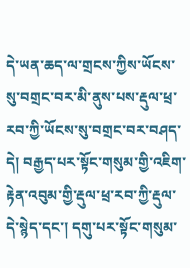དེ་ཡན་ཆད་ལ་གྲངས་ཀྱིས་ཡོངས་སུ་བགྲང་བར་མི་ནུས་པས་རྡུལ་ཕྲ་རབ་ཀྱི་ཡོངས་སུ་བགྲང་བར་བཤད་དེ། བརྒྱད་པར་སྟོང་གསུམ་གྱི་འཇིག་རྟེན་འབུམ་གྱི་རྡུལ་ཕྲ་རབ་ཀྱི་རྡུལ་དེ་སྙེད་དང་། དགུ་པར་སྟོང་གསུམ་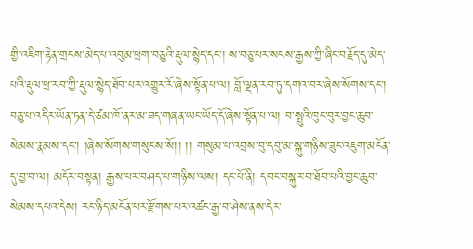གྱི་འཇིག་རྟེན་གྲངས་མེད་པ་འབུམ་ཕྲག་བཅུའི་རྡུལ་སྙེད་དང་། ས་བཅུ་པར་སངས་རྒྱས་ཀྱི་ཞིང་བརྗོད་དུ་མེད་པའི་རྡུལ་ཕྲ་རབ་ཀྱི་རྡུལ་སྙེད་ཐོབ་པར་འགྱུར་རོ་ཞེས་སྟོན་པ་ལ། བློ་ལྡན་རབ་ཏུ་དགའ་བར་ཞེས་སོགས་དང་། བཅུ་པ་འདིར་ཡོན་ཏན་དེ་ཙམ་ཁོ་ནར་མ་ཟད་གཞན་ཡང་ཡོད་དོ་ཞེས་སྟོན་པ་ལ། བ་སྤུའི་ཁུང་བུར་བྱང་ཆུབ་སེམས་རྣམས་དང་། །ཞེས་སོགས་གསུངས་སོ།། །། གསུམ་པ་འབྲས་བུ་དབུ་མ་སྐུ་གཉིས་ཟུང་འཇུག་མངོན་དུ་བྱ་བ་ལ། མདོར་བསྟན། རྒྱས་པར་བཤད་པ་གཉིས་ལས། དང་པོ་ནི། དབང་བསྐུར་བ་ཐོབ་པའི་བྱང་ཆུབ་སེམས་དཔའ་དེས། རང་ཉིད་མངོན་པར་རྫོགས་པར་འཚང་རྒྱ་བ་ཤེས་ནས་དེར་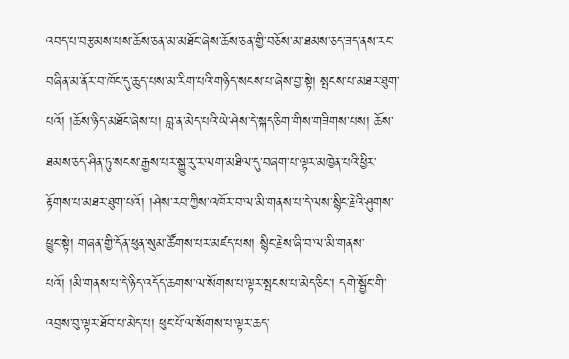འབད་པ་བརྩམས་པས་ཆོས་ཅན་མ་མཐོང་ཞེས་ཆོས་ཅན་གྱི་བཅོས་མ་ཐམས་ཅད་ཟད་ནས་རང་བཞིན་མ་ནོར་བ་ཁོང་དུ་ཆུད་པས་མ་རིག་པའི་གཉིད་སངས་པ་ཞེས་བྱ་སྟེ། སྤངས་པ་མཐར་ཐུག་པའོ། །ཆོས་ཉིད་མཐོང་ཞེས་པ། བླ་ན་མེད་པའི་ཡེ་ཤེས་དེ་སྐད་ཅིག་གིས་གཟིགས་པས། ཆོས་ཐམས་ཅད་ཤིན་ཏུ་སངས་རྒྱས་པར་སྐྱུ་རུ་ར་ལག་མཐིལ་དུ་བཞག་པ་ལྟར་མཁྱེན་པའི་ཕྱིར་རྟོགས་པ་མཐར་ཐུག་པའོ། །ཤེས་རབ་ཀྱིས་འཁོར་བ་ལ་མི་གནས་པ་དེ་ལས་སྙིང་རྗེའི་ཤུགས་ཕྱུང་སྟེ། གཞན་གྱི་དོན་ཕུན་སུམ་ཚོགས་པར་མཛད་པས། སྙིང་རྗེས་ཞི་བ་ལ་མི་གནས་པའོ། །མི་གནས་པ་དེ་ཉིད་འདོད་ཆགས་ལ་སོགས་པ་ལྟར་སྤངས་པ་མེད་ཅིང་། དགེ་སྦྱོང་གི་འབྲས་བུ་ལྟར་ཐོབ་པ་མེད་པ། ཕུང་པོ་ལ་སོགས་པ་ལྟར་ཆད་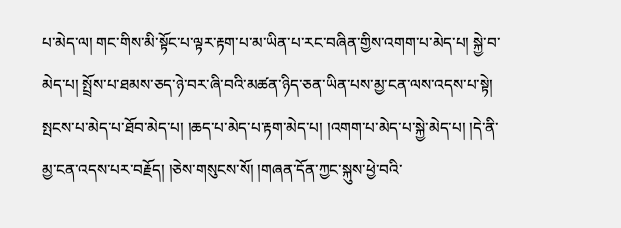པ་མེད་ལ། གང་གིས་མི་སྟོང་པ་ལྟར་རྟག་པ་མ་ཡིན་པ་རང་བཞིན་གྱིས་འགག་པ་མེད་པ། སྐྱེ་བ་མེད་པ། སྤྲོས་པ་ཐམས་ཅད་ཉེ་བར་ཞི་བའི་མཚན་ཉིད་ཅན་ཡིན་པས་མྱ་ངན་ལས་འདས་པ་སྟེ། སྤངས་པ་མེད་པ་ཐོབ་མེད་པ། །ཆད་པ་མེད་པ་རྟག་མེད་པ། །འགག་པ་མེད་པ་སྐྱེ་མེད་པ། །དེ་ནི་མྱ་ངན་འདས་པར་བརྗོད། །ཅེས་གསུངས་སོ། །གཞན་དོན་ཀྱང་སྐུས་ཕྱེ་བའི་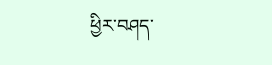ཕྱིར་བཤད་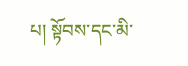པ། སྟོབས་དང་མི་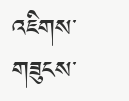འཇིགས་གཟུངས་